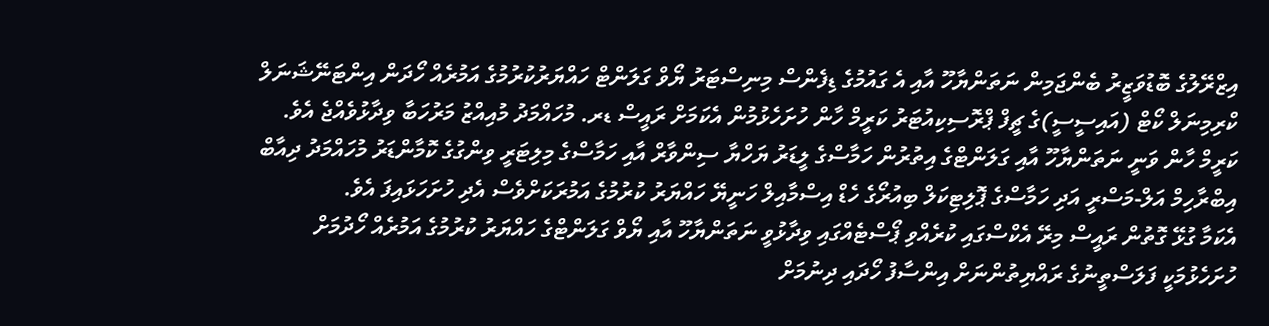އިޒްރޭލުގެ ބޮޑުވަޒީރު ބެންޖަމިން ނަތަންޔާހޫ އާއި އެ ގައުމުގެ ޑިފެންސް މިނިސްޓަރު ޔޯވް ގަލަންޓް ހައްޔަރުކުރުމުގެ އަމުރެއް ހޯދަން އިންޓަނޭޝަނަލް ކްރިމިނަލް ކޯޓް (އައިސީސީ)ގެ ޗީފް ޕްރޮސިކިއުޓަރު ކަރީމް ހާން ހުށަހެޅުމުން އެކަމަށް ރައީސް ޑރ. މުހައްމަދު މުއިއްޒު މަރުހަބާ ވިދާޅުވެއްޖެ އެވެ.
ކަރީމް ހާން ވަނީ ނަތަންޔާހޫ އާއި ގަލަންޓްގެ އިތުރުން ހަމާސްގެ ލީޑަރު ޔަހްޔާ ސިންވާރް އާއި ހަމާސްގެ މިލިޓަރީ ވިންގުގެ ކޮމާންޑަރު މުހައްމަދު ދިއާބް އިބްރާހިމް އަލް-މަސްރީ އަދި ހަމާސްގެ ޕޮލިޓިކަލް ބިއުރޯގެ ހެޑް އިސްމާއިލް ހަނީޔޭ ހައްޔަރު ކުރުމުގެ އަމުރަކަށްވެސް އެދި ހުށަހަޅައިފަ އެވެ.
އެކަމާ ގުޅޭ ގޮތުން ރައީސް މިރޭ އެކްސްގައި ކުރެއްވި ޕޯސްޓެއްގައި ވިދާޅުވީ ނަތަންޔާހޫ އާއި ޔޯވް ގަލަންޓްގެ ހައްޔަރު ކުރުމުގެ އަމުރެއް ހޯދުމަށް ހުށަހެޅުމަކީ ފަލަސްތީނުގެ ރައްޔިތުންނަށް އިންސާފު ހޯދައި ދިނުމަށް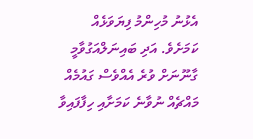އެޅުނު މުހިންމު ފިޔަވަޅެއް ކަމަށެވެ. އަދި ބައިނަލްއަގުވާމީ ގާނޫނަށް ވުރެ އެއްވެސް ގައުމެއް މައްޗެއް ނުވާނެ ކަމަށާއި ހިފާފައިވާ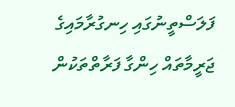ފަލަސްތީނުގައި ހިނގުރާމައިގެ ޖަރީމާތައް ހިންގާ ފަރާތްތަކުން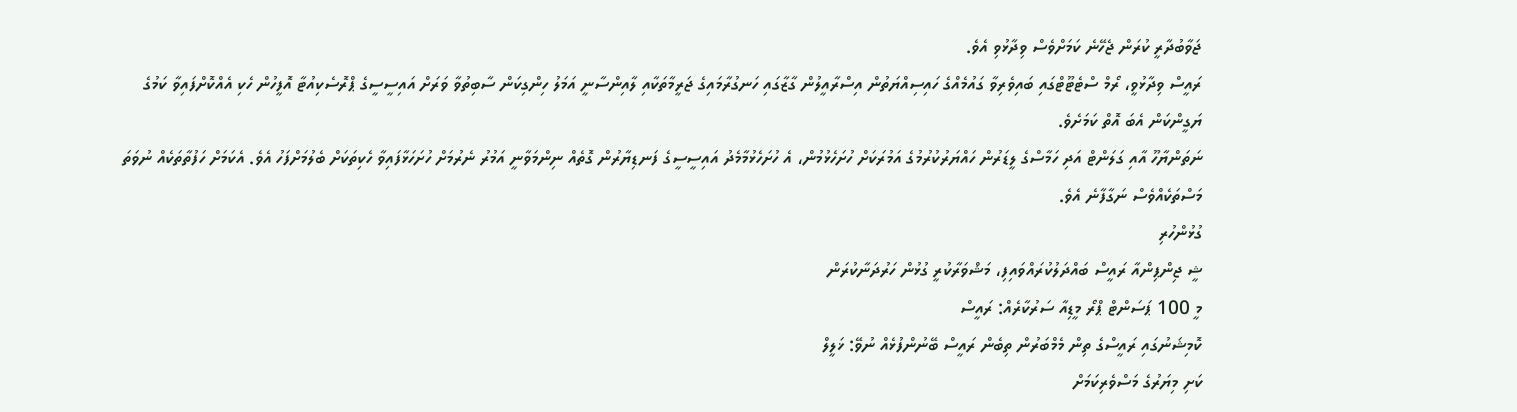ޖަވާބުދާރީ ކުރަން ޖެހޭނެ ކަމަށްވެސް ވިދާޅުވި އެވެ.
ރައީސް ވިދާޅުވީ، ރޯމް ސްޓެޓޫޓްގައި ބައިވެރިވާ ގައުމެއްގެ ހައިސިއްޔަތުން އިސްރާއީލުން ގާޒާގައި ހަނގުރާމައިގެ ޖަރީމާތަކާއި ލާއިންސާނީ އަމަލު ހިންގިކަން ސާބިތުވާ ވަރަށް އައިސީސީގެ ޕްރޮސެކިއުޓާ އޮފީހުން ހެކި އެއްކޮށްފައިވާ ކަމުގެ ޔަގީންކަން އެބަ އޮތް ކަމަށެވެ.
ނަތަންޔާހޫ އާއި ގަލަންޓް އަދި ހަމާސްގެ ލީޑަރުން ހައްޔަރުކުރުމުގެ އަމުރަކަށް ހުށަހެޅުމުން، އެ ހުށަހެޅުމާމެދު އައިސީސީގެ ފަނޑިޔާރުން ގޮތެއް ނިންމަވާނީ އަމުރު ނެރުމަށް ހުށަހަޅާފައިވާ ހެކިތަކަށް ބެލުމަށްފަހު އެވެ. އެކަމަށް ހަފުތާތަކެއް ނުވަތަ މަސްތަކެއްވެސް ނަގާފާނެ އެވެ.
ގުޅުންހުރި
ޝީ ޖިންޕިންއާ ރައީސް ބައްދަލުކުރައްވައިފި، މަޝްވަރާކުރީ ގުޅުން ހަރުދަނާކުރަން
މީ 100 ޕަސަންޓް ޕްރޯ މީޑިއާ ސަރުކާރެއް: ރައީސް
ކޮމިޝަނުގައި ރައީސްގެ ތިން މެމްބަރުން ތިބެން ރައީސް ބޭނުންފުޅެއް ނުވޭ: ޚަލީލް
ކަށި މިޔަރުގެ މަސްވެރިކަމަށް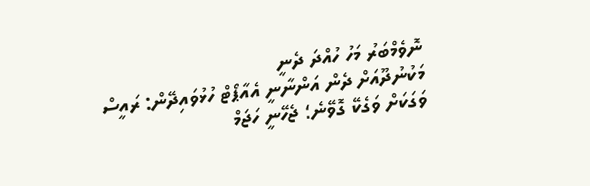ނޮވެމްބަރު މަހު ހުއްދަ ދެނީ
މަކުނުދޫއަށް ދެން އަންނާނީ އެއާޕޯޓް ހުޅުވައިދޭން: ރައީސް
ވަގަކަށް ވަގެކޭ ގޮވޭނެ؛ ޖެހޭނީ ހަޖަމް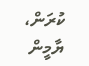ކުރަން، ޔާމީން